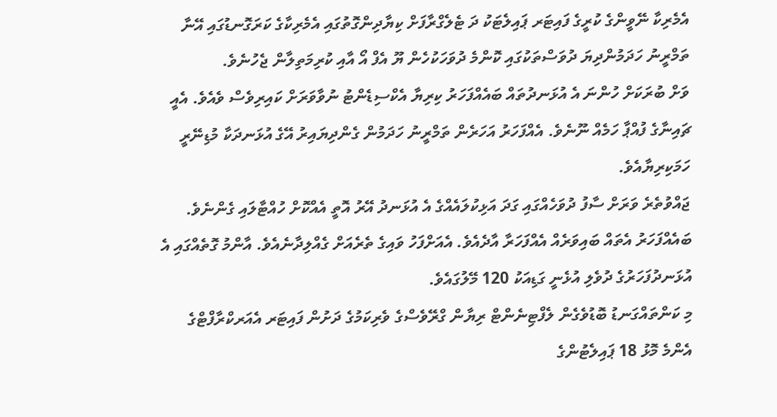އެމެރިކާ ނޭވީންގެ ކުރީގެ ފައިޓަރ ޕައިލެޓަކު ދަ ޓެލެގްރާފަށް ކިޔާދިންގޮތުގައި އެމެރިކާގެ ކަރަގޮނޑުގައި އޭނާ ތަމްރީނު ހަދަމުންދިޔަ ދުވަސްތަކުގައި ކޮންމެ ދުވަހަކުހެން ޔޫ އެފް އޯ އާއި ކުރިމަތިލާން ޖެހުނެވެ.
ވަށް ބުރަކަށް ހުންނަ އެ އުޅަނދުތައް ބައެއްފަހަރު ކިރިޔާ އެކްސިޑެންޓު ނުވާވަރަށް ކައިރިވެސް ވެއެވެ. އެއީ ޗައިނާގެ ފުއްޕާ ހަމެއް ނޫނެވެ. އެއްފަހަރު އަހަރެން ތަމްރީނު ހަދަމުން ގެންދިޔައިރު އޭގެ އުޅަނދަކާ މުޑިނޭރީ ހަމަކިރިޔާއެވެ.
ޖައްވުތެރެ ވަރަށް ސާފު ދުވަހެއްގައި ގަދަ އަޅިކުލައެއްގެ އެ އުޅަނދު އޭރު އޮތީ އެއްކޮށް ހުއްޓާލައި ގެންނެވެ. ބައެއްފަހަރު އެތައް ބައިވަރެއް އެއްފަހަރާ އާދެއެވެ. އެއަށްފަހު ވައިގެ ތެރެއަށް ގެއްލިދާނެއެވެ. އާންމު ގޮތެއްގައި އެ އުޅަނދުފަހަރުގެ ދުވެލި އުޅެނީ ގަޑިއަކު 120 މޭލުގައެވެ.
މި ކަންތައްގަނޑު ބޮޑުވެގެން ލެފްޓިނެންޓް ރިޔާން ގްރޭވެސްގެ ވެރިކަމުގެ ދަށުން ފައިޓަރ އެއަރކްރާފްޓްގެ އެންމެ މޮޅު 18 ޕައިލެޓުންގެ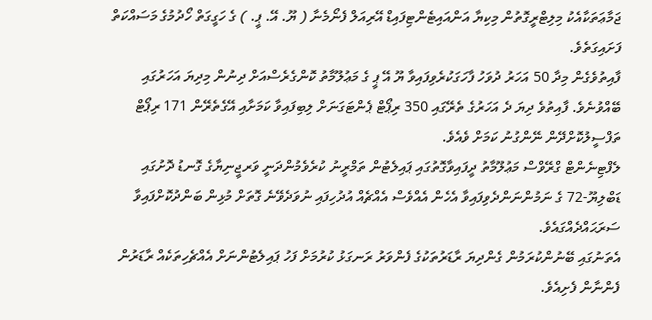ޖަމާޢަތަކާއެކު މިލިޓްރީގޮތުން މިކިޔާ އަންއައިޓެންޓިފައިޑް އޭރިއަލް ފެނޯމެނާ ( ޔޫ. އޭ. ޕީ. ) ގެ ހަގީގަތް ހޯދުމުގެ މަސައްކަތް ފަށައިގަތެވެ.
ފާއިތުވެގެން މިދާ 50 އަހަރު ދުވަހު ފާހަގަކުރެވިފައިވާ ޔޫ އޭ ޕީ ގެ މަޢުލޫމާތު ކޮންގެރެސްއަށް ދިނުން މިދިޔަ އަހަރުގައި ބޭއްވުނެވެ. ފާއިތުވެ ދިޔަ ދެ އަހަރުގެ ތެރޭގައި 350 ރިޕޯޓް ޕެންޓަގަނަށް ލިބިފައިވާ ކަމަށާއި އޭގެތެރޭން 171 ރިޕޯޓް ތަފްސީލުކޮށްދޭން ނޭންގުނު ކަމަށް ވެއެވެ.
ލެފްޓިނެންޓް ގްރޭވްސް މަޢުލޫމާތު ދީފައިވާގޮތުގައި ޕައިލެޓުން ތަމްރީނު ކުރެވެމުންދަނީ ވަރޖީނިޔާގެ ގޮނޑު ދޮށުގައި ޑަބްލިޔޫ-72 ގެ ނަމުންނަންދެވިފައިވާ އެހެން އެއްވެސް އެއްޗެއް އުދުހިފައި ނުވަދެވޭނެ ގޮތަށް މުޅިން ބަންދުކޮށްފައިވާ ސަރަޙައްދެއްގައެވެ.
އެތަނުގައި ބޭނުންކުރަމުން ގެންދިޔަ ރާޑަރުތަކުގެ ފެންވަރު ރަނގަޅު ކުރުމަށް ފަހު ޕައިލެޓުންނަށް އެއްޗެހިތަކެއް ރާޑަރުން ފެންނާން ފެށިއެވެ.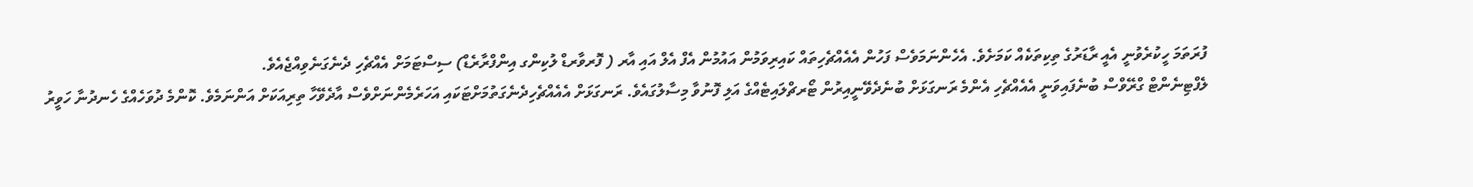ފުރަތަމަ ހީކުރެވުނީ އެއީ ރާޑަރުގެ ތިކިތަކެއް ކަމަށެވެ. އެހެންނަމަވެސް ފަހުން އެއެއްޗެހިތައް ކައިރިވަމުން އައުމުން އެފް އެލް އައި އާރ ( ފޮރވާރޑް ލުކިންގ އިންފްރާރެޑް) ސިސްޓަމަށް އެއްޗެހި ދެނެގަނެވިއްޖެއެވެ.
ލެފްޓިނެންޓް ގްރޭވްސް ބުނެފައިވަނީ އެއެއްޗެހި އެންމެ ރަނގަޅަށް ބުނެދެވޭނީއިރުން ޓޯރޗްލައިޓެއްގެ އަލި ފޮނުވާ މިސާލުގައެވެ. ރަނގަޅަށް އެއެއްޗެހިދެނެގަތުމަށްޓަކައި އަހަރެމެންނަށްވެސް އާދެވޭހާ ތިރިއަކަށް އަންނަމެވެ. ކޮންމެ ދުވަހެއްގެ ހެނދުނާ ހަވީރު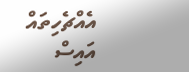އެއްޗެހިތައް އައިސް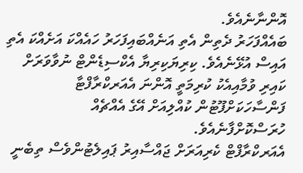އޮންނާނެއެވެ.
ބައެއްފަހަރު ދެތިން އެތި އަނެއްބައިފަހަރު ހައެއްކަ އަށެއްކަ އެތި އައިސް އުޅޭނެއެވެ. ކިރިޔަކިރިޔާ އެކްސިޑެންޓް ނުވާވަރަށް ކައިރި ވުމާއިއެކު ކުރިމަތީ އޮންނަ އެއަރކްރާފްޓާ ފަންސާހަކަށްފޫޓުން ކުއްލިއަށް އޭގެ އެއްޗެއް ހުރަސްކޮށްފާނެއެވެ.
އެއަރކްރާފްޓް ކެރިއަރަށް ޖައްސާއިރު ޕައިލެޓުންވެސް ތިބެނީ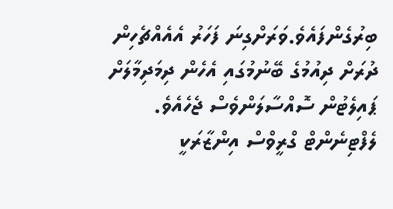ބިރުގެންފައެވެ.ވަރަށްގިނަ ފަހަރު އެއެއްޗެހިން ދުރަށް ދިއުމުގެ ބޭނުމުގައި އެހެން ދިމަދިމާލަށް ޕައިލެޓުން ސޮއްސާލަންވެސް ޖެހެއެވެ.
ލެފްޓިނެންޓް ގްރީވްސް އިންޒާރަކީ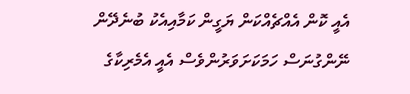އެއީ ކޮން އެއްޗެއްކަން ޔަގީން ކަމާއިއެކު ބުނެދޭން ނޭންގުނަސް ހަމަކަށަވަރުންވެސް އެއީ އެމެރިކާގެ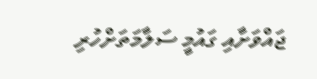ޖައްވަށާއި ގައުމީ ސަލާމަތަށްހުރި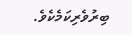ބިރުވެރިކަމެކެވެ.